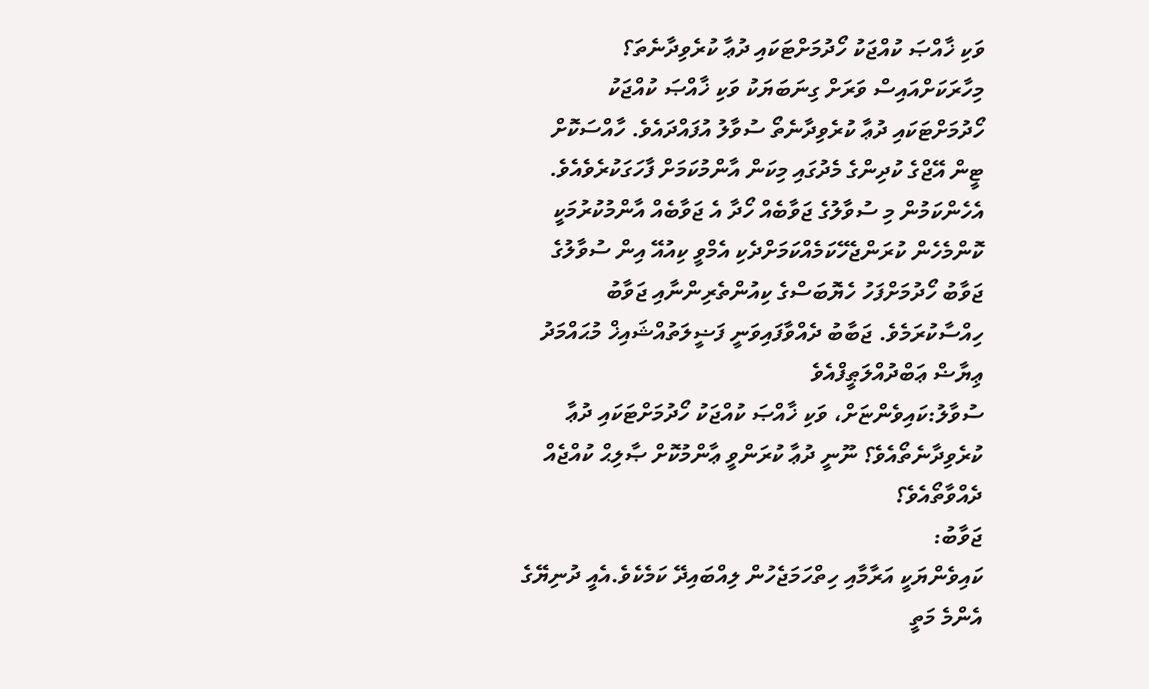ވަކި ޚާއްޞަ ކުއްޖަކު ހޯދުމަށްޓަކައި ދުޢާ ކުރެވިދާނެތަ؟
މިހާރަކަށްއައިސް ވަރަށް ގިނަބަޔަކު ވަކި ޚާއްޞަ ކުއްޖަކު ހޯދުމަށްޓަކައި ދުޢާ ކުރެވިދާނެތޯ ސުވާލު އުފައްދައެވެ. ހާއްސަކޮށް ޓީން އޭޖްގެ ކުދިންގެ މެދުގައި މިކަން އާންމުކަމަށް ފާހަގަކުރެވެއެވެ. އެހެންކަމުން މި ސުވާލުގެ ޖަވާބެއް ހޯދާ އެ ޖަވާބެއް އާންމުކުރުމަކީ ކޮންމެހެން ކުރަންޖެހޭކަމެއްކަމަށްދެކި އެމްވީ ކިއުއޭ އިން ސުވާލުގެ ޖަވާބު ހޯދުމަށްފަހު ހެޔޮބަސްގެ ކިއުންތެރިންނާއި ޖަވާބު ހިއްސާކުރަމެވެ. ޖަބާބު ދެއްވާފައިވަނީ ފަޟީލަތުއްޝައިޚް މުޙައްމަދު ޢިޔާޟް ޢަބްދުއްލަޠީފްއެވެ
ސުވާލު:ކައިވެންޏަށް، ވަކި ޚާއްޞަ ކުއްޖަކު ހޯދުމަށްޓަކައި ދުޢާ ކުރެވިދާނެތޯއެވެ؟ ނޫނީ ދުޢާ ކުރަންވީ ޢާންމުކޮށް ޞާލިޙް ކުއްޖެއް ދެއްވާތޯއެވެ؟
ޖަވާބު:
ކައިވެންޔަކީ އަރާމާއި ހިތްހަމަޖެހުން ލިއްބައިދޭ ކަމެކެވެ.އެއީ ދުނިޔޭގެ އެންމެ މަތީ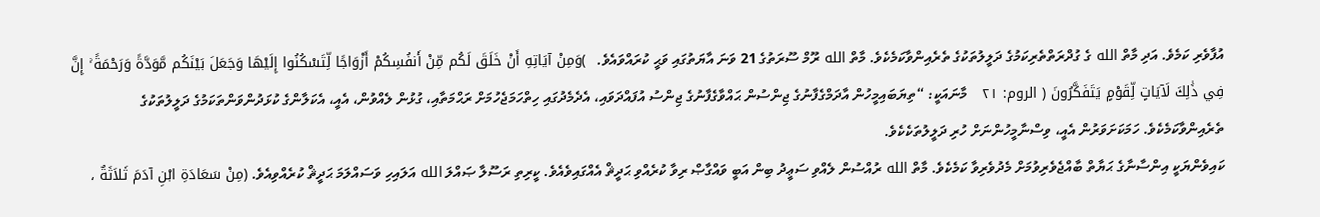އުފާވެރި ކަމެވެ. އަދި މާތް الله ގެ ގުދްރަތްތެރިކަމުގެ ދަލީލުތަކުގެ ތެރެއިންވާކަމެކެވެ. މާތް الله ރޫމް ސޫރަތުގެ 21 ވަނަ އާޔަތުގައި ވަޙީ ކުރައްވައެވެ.   )وَمِنْ آيَاتِهِ أَنْ خَلَقَ لَكُم مِّنْ أَنفُسِكُمْ أَزْوَاجًا لِّتَسْكُنُوا إِلَيْهَا وَجَعَلَ بَيْنَكُم مَّوَدَّةً وَرَحْمَةً ۚ إِنَّ فِي ذَٰلِكَ لَآيَاتٍ لِّقَوْمٍ يَتَفَكَّرُونَ ( الروم: ٢١   މާނައަކީ: “ތިޔަބައިމީހުން އާދަމްގެފާނުގެ ޖިންސުން ޙައްވާގެފާނުގެ ޖިންސު އުފައްދަވައި، އެދެމެދުގައި ހިތްހަމަޖެހުމަށް ރަޙްމަތާއި، ގުޅުން ލެއްވުން، އެއީ، އެކަލާންގެ ކުޅަދުންވަންތަކަމުގެ ދަލީލުތަކުގެ ތެރެއިންވާކަމެކެވެ. ހަމަކަށަވަރުން އެއީ، ވިސްނާމީހުންނަށް ހުރި ދަލީލުތަކެކެވެ.
ކައިވެންޔަކީ އިންސާނާގެ ޙަޔާތް ބާއްޖެވެރިވުމަށް މެދުވެރިވާ ކަމެކެވެ. މާތް الله ރުއްސުން ލެއްވި ސަޢީދު ބިން އަބީ ވައްގާޞް ރިވާ ކުރެއްވި ޙަދީޘް އެއްގައިވެއެވެ. ކީރިތި ރަސޫލާ ޞައްލަ الله އަލައިހި ވަސައްލަމަ ޙަދީޘް ކުރެއްވިއެވެ. (مِنْ سَعَادَةِ ابْنِ آدَمَ ثَلاَثَةٌ ،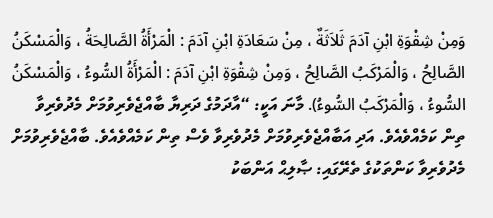وَمِنْ شِقْوَةِ ابْنِ آدَمَ ثَلاَثَةٌ ، مِنْ سَعَادَةِ ابْنِ آدَمَ : الْمَرْأَةُ الصَّالِحَةُ ، وَالْمَسْكَنُ الصَّالِحُ ، وَالْمَرْكَبُ الصَّالِحُ ، وَمِنْ شِقْوَةِ ابْنِ آدَمَ : الْمَرْأَةُ السُّوءُ ، وَالْمَسْكَنُ السُّوءُ ، وَالْمَرْكَبُ السُّوءُ). މާނަ އަކީ: “އާދަމުގެ ދަރިޔާ ބާއްޖެވެރިވުމަށް މެދުވެރިވާ ތިން ކަމެއްވެއެވެ. އަދި އަބާއްޖެވެރިވުމަށް މެދުވެރިވާ ވެސް ތިން ކަމެއްވެއެވެ. ބާއްޖެވެރިވުމަށް މެދުވެރިވާ ކަންތަކުގެ ތެރޭގައި: ޞާލިޙް އަންބަކު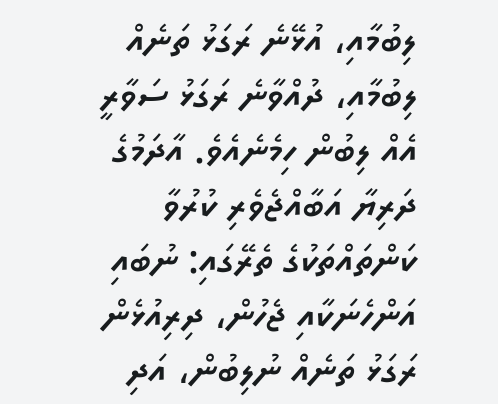ލިބުމާއި، އުޅޭނެ ރަގަޅު ތަނެއް ލިބުމާއި، ދުއްވާނެ ރަގަޅު ސަވާރީ އެއް ލިބުން ހިމެނެއެވެ. އާދަމުގެ ދަރިޔާ އަބާއްޖެވެރި ކުރުވާ ކަންތައްތަކުގެ ތެރޭގައި: ނުބައި އަންހެނަކާއި ޖެހުން، ދިރިއުޅެން ރަގަޅު ތަނެއް ނުލިބުން، އަދި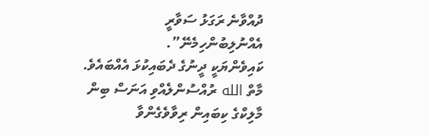ދުއްވާނެ ރަގަޅު ސަވާރީ އެއްނުލިބުންހިމެނޭ”.
ކައިވެންޔަކީ ދީނުގެ ދެބައިކުޅަ އެއްބައެވެ. މާތް الله ރުއްސުންލެއްވި އަނަސް ބިން މާލިކްގެ ކިބައިން ރިވާވެގެންވާ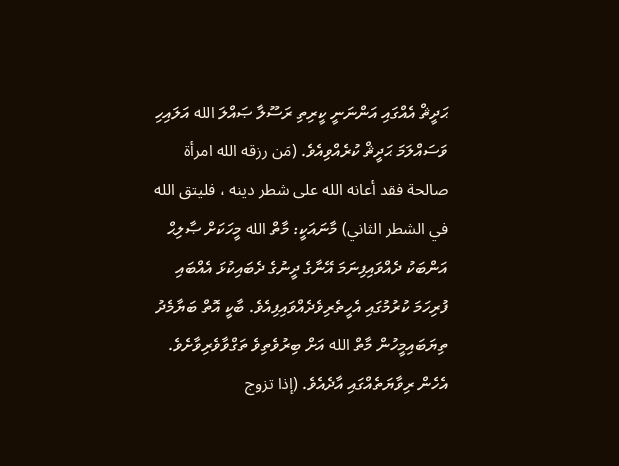ޙަދީޘް އެއްގައި އަންނަނީ ކީރިތި ރަސޫލާ ޞައްލަ الله އަލައިހި ވަސައްލަމަ ޙަދީޘް ކުރެއްވިއެވެ. (مَن رزقه الله امرأة صالحة فقد أعانه الله على شطر دينه ، فليتق الله في الشطر الثاني) މާނައަކީ: މާތް الله މީހަކަށް ޞާލިޙް އަންބަކު ދެއްވައިފިނަމަ އޭނާގެ ދީނުގެ ދެބައިކުޅަ އެއްބައި ފުރިހަމަ ކުރުމުގައި އެހީތެރިވެދެއްވައިފިއެވެ. ބާކީ އޮތް ބަޔާމެދު ތިޔަބައިމީހުން މާތް الله އަށް ބިރުވެތިވެ ތަގްވާވެރިވާށެވެ. އެހެން ރިވާޔަތެއްގައި އާދެއެވެ. (إذا تزوج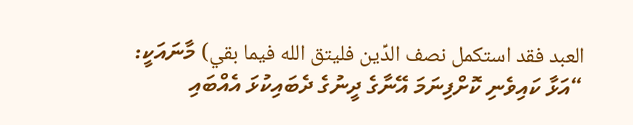العبد فقد استكمل نصف الدِّين فليتق الله فيما بقي) މާނައަކީ: “އަޅާ ކައިވެނި ކޮށްފިނަމަ އޭނާގެ ދީނުގެ ދެބައިކުޅަ އެއްބައި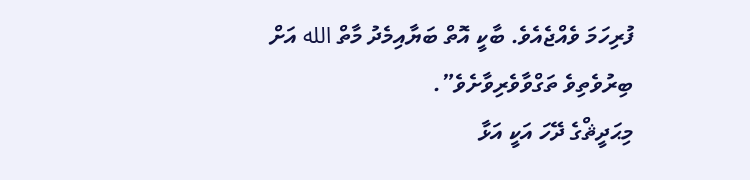ފުރިހަމަ ވެއްޖެއެވެ. ބާކީ އޮތް ބަޔާއިމެދު މާތް الله އަށް ބިރުވެތިވެ ތަގްވާވެރިވާށެވެ”.
މިޙަދީޘްގެ ދޭހަ އަކީ އަޅާ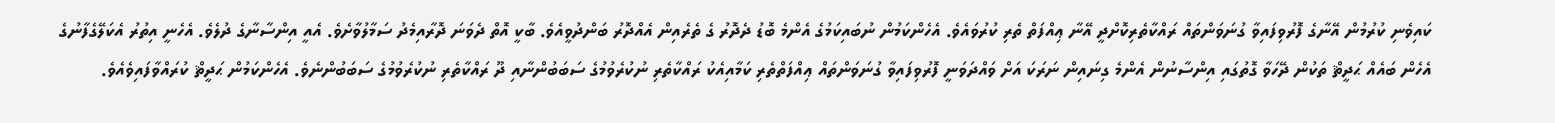ކައިވެނި ކުރުމުން އޭނާގެ ފޮރުވިފައިވާ ގުނަވަންތައް ރައްކާތެރިކޮށްދީ އޭނާ ޢިއްފަތް ތެރި ކުރުވައެވެ. އެހެންކަމުން ނުބައިކަމުގެ އެންމެ ބޮޑު ދެދޮރު ގެ ތެރެއިން އެއްދޮރު ބަންދުވީއެވެ. ބާކީ އޮތް ދެވަނަ ދޮރާއިމެދު ސަމާލުވާށެވެ. އެއީ އިންސާނާގެ ދުލެވެ. އެހެނީ އިތުރު އެކަލޭގެފާނުގެ އެހެން ބައެއް ޙަދީޘް ތަކުން ދޭހަވާ ގޮތުގައި އިންސާނުން އެންމެ ގިނައިން ނަރަކަ އަށް ވައްދަވަނީ ފޮރުވިފައިވާ ގުނަވަންތައް ޢިއްފަތްތެރި ކަމާއިއެކު ރައްކާތެރި ނުކުރެވުމުގެ ސަބަބުންނާއި ދޫ ރައްކާތެރި ނުކުރެވުމުގެ ސަބަބުންނެވެ. އެހެންކަމުން ޙަދީޘް ކުރައްވާފައިވެއެވެ.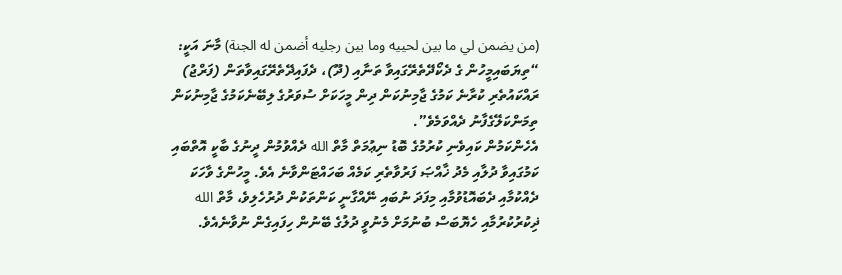(من يضمن لي ما بين لحييه وما بين رجليه أضمن له الجنة) މާނަ އަކީ: “ތިޔަބައިމީހުން ގެ ދެކޯދޭތެރޭގައިވާ ތަނާއި (ދޫ)، ދެފައިދޭތެރޭގައިވާތަން (ފަރްޖު) ރައްކައުތެރި ކުރާނެ ކަމުގެ ޖާމިނުކަން ދިން މީހަކަށް ސުވަރުގެ ލިބޭނެކަމުގެ ޖާމިނުކަން ތިމަންކަލޭގެފާނު ދެއްވަމެވެ”.
އެހެންކަމުން ކައިވެނި ކުރުމުގެ ބޮޑު ނިޢުމަތް މާތް الله ދެއްވުމުން ދީނުގެ ބާކީ އޮތްބައި ކަމުގައިވާ ދުލާއި މެދު ޚާއްޞަ ފަރުވާތެރި ކަމެއް ބަހައްޓަންވާނެ އެވެ. މީހުންގެ ވާހަކަ ދެއްކުމާއި ދެބައޮޑުވުމާއި މިފަދަ ނުބައި ނޭއްގާނީ ކަންތަކުން ދުރުހެލިވެ، މާތް الله ޛިކުރުކުރުމާއި ހެޔޮބަސް ބުނުމަށް މެނުވީ ދުލުގެ ބޭނުން ހިފައިގެން ނުވާނެއެވެ.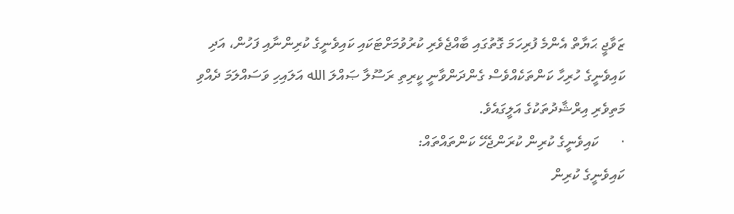ޒަވާޖީ ޙަޔާތް އެންމެ ފުރިހަމަ ގޮތުގައި ބާއްޖެވެރި ކުރުވުމަށްޓަކައި ކައިވެނީގެ ކުރިންނާއި ފަހުން، އަދި ކައިވެނީގެ ހުރިހާ ކަންތަކެއްވެސް ގެންދަންވާނީ ކީރިތި ރަސޫލާ ޞައްލަ الله އަލައިހި ވަސައްލަމަ ދެއްވި މަތިވެރި އިރްޝާދުތަކުގެ އަލީގައެވެ.
·      ކައިވެނީގެ ކުރިން ކުރަންޖެހޭ ކަންތައްތައް:
ކައިވެނީގެ ކުރިން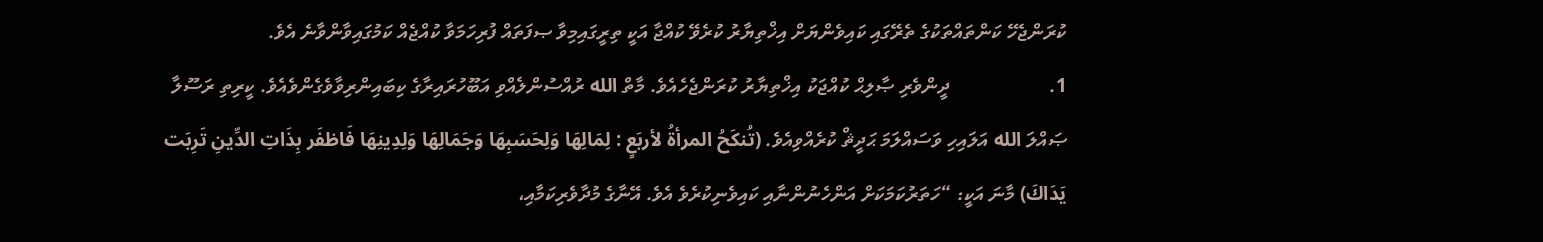ކުރަންޖެހޭ ކަންތައްތަކުގެ ތެރޭގައި ކައިވެންޔަށް އިޚްތިޔާރު ކުރެވޭ ކުއްޖާ އަކީ ތިރީގައިމިވާ ޞފަތައް ފުރިހަމަވާ ކުއްޖެއް ކަމުގައިވާންވާނެ އެވެ.
1.                    ދީންވެރި ޞާލިޙް ކުއްޖަކު އިޚްތިޔާރު ކުރަންޖެހެއެވެ. މާތް الله ރުއްސުންލެއްވި އަބޫހުރައިރާގެ ކިބައިންރިވާވެގެންވެއެވެ. ކީރިތި ރަސޫލާ ޞައްލަ الله އަލައިހި ވަސައްލަމަ ޙަދީޘް ކުރެއްވިއެވެ. (تُنكَحُ المرأةُ لأربَعٍ : لِمَالِهَا وَلِحَسَبِهَا وَجَمَالِهَا وَلِدِينِهَا فَاظفَر بِذَاتِ الدِّينِ تَرِبَت يَدَاكَ) މާނަ އަކީ: “ހަތަރުކަމަކަށް އަންހެނުންނާއި ކައިވެނިކުރެވެ އެވެ. އޭނާގެ މުދާވެރިކަމާއި،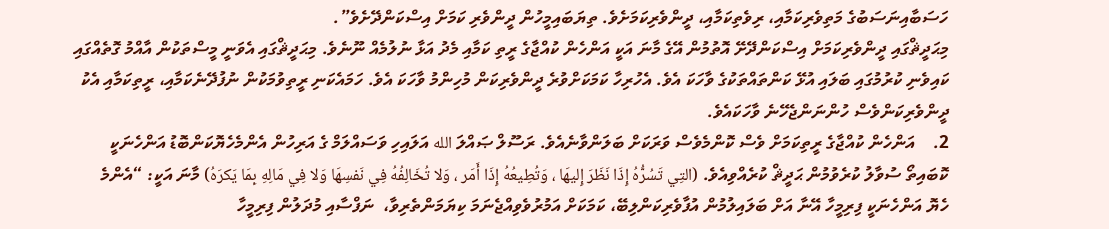ހަސަބާއިނަސަބުގެ މަތިވެރިކަމާއި، ރިވެތިކަމާއި، ދީންވެރިކަމަށެވެ. ތިޔަބައިމީހުން ދީންވެރި ކަމަށް އިސްކަންދޭށެވެ”.
މިޙަދީޘްގައި ދީންވެރިކަމަށް އިސްކަންދޭށޭ އޮތުމުން އޭގެ މާނަ އަކީ އަންހެން ކުއްޖާގެ ރީތި ކަމާއި މެދު އަޅާ ނުލުމެއް ނޫނެވެ. މިޙަދީޘްގައި އެވަނީ މީސްތަކުން އާއްމު ގޮތެއްގައި ކައިވެނި ކުރުމުގައި ބަލައި އުޅޭ ކަންތައްތަކުގެ ވާހަކަ އެވެ. އެހުރިހާ ކަމަކަށްވުރެ ދީންވެރިކަން މުހިންމު ވާހަކަ އެވެ. ހަމައެކަނި ރީތިވުމަކުން ނުފުދޭނެކަމާއި، ރީތިކަމާއި އެކު ދީންވެރިކަންވެސް ހުންނަންޖެހޭނެ ވާހަކައެވެ.
2.    އަންހެން ކުއްޖާގެ ރީތިކަމަށް ވެސް ކޮންމެވެސް ވަރަކަށް ބަލަންވާނެއެވެ. ރަސޫލް ޞައްލަ الله އަލައިހި ވަސައްލަމް ގެ އަރިހުން އެންމެހެޔޮކަންބޮޑު އަންހެނަކީ ކޮބައިތޯ ސުވާލު ކުރެވުމުން ޙަދީޘް ކުރެއްވިއެވެ. (التِي تَسُرُّهُ إِذَا نَظَرَ إِليهَا ، وَتُطِيعُهُ إِذَا أَمَر ، وَلا تُخَالِفُهُ فِي نَفسِهَا وَلا فِي مَالِهِ بِمَا يَكرَهُ) މާނަ އަކީ: “އެންމެ ހެޔޮ އަންހެނަކީ ފިރިމީހާ އޭނާ އަށް ބަލައިލުމުން އުފާވެރިކަންލިބޭ، ކަމަކަށް އަމުރުވެވިއްޖެނަމަ ކިޔަމަންތެރިވާ،  ނަފްސާއި މުދަލުން ފިރިމީހާ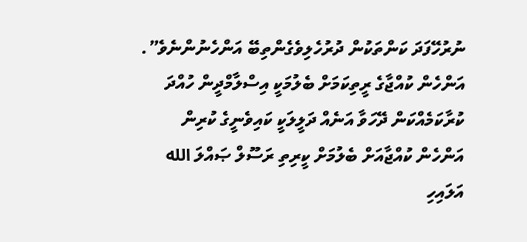ނުރުހޭފަދަ ކަންތަކުން ދުރުހެލިވެގެންތިބޭ އަންހެނުންނެވެ”.
އަންހެން ކުއްޖާގެ ރީތިކަމަށް ބެލުމަކީ އިސްލާމްދީން ހުއްދަ ކުރާކަމެއްކަން ދޭހަވާ އަނެއް ދަލީލަކީ ކައިވެނީގެ ކުރިން އަންހެން ކުއްޖާއަށް ބެލުމަށް ކީރިތި ރަސޫލް ޞައްލަ الله އަލައިހި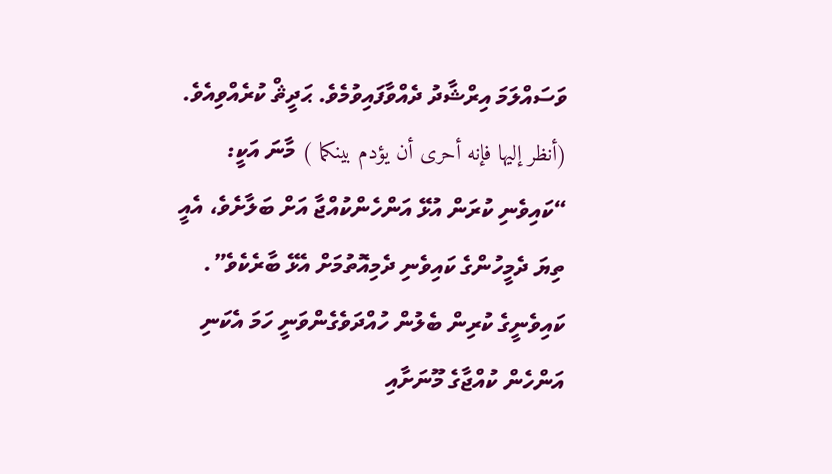ވަސައްލަމަ އިރްޝާދު ދެއްވާފައިވުމެވެ. ޙަދީޘް ކުރެއްވިއެވެ. (أنظر إليها فإنه أحرى أن يؤدم بينكما ) މާނަ އަކީ: “ކައިވެނި ކުރަން އުޅޭ އަންހެންކުއްޖާ އަށް ބަލާށެވެ، އެއީ ތިޔަ ދެމީހުންގެ ކައިވެނި ދެމިއޮތުމަށް އެޅޭ ބާރެކެވެ”. ކައިވެނީގެ ކުރިން ބެލުން ހުއްދަވެގެންވަނީ ހަމަ އެކަނި އަންހެން ކުއްޖާގެ މޫނަށާއި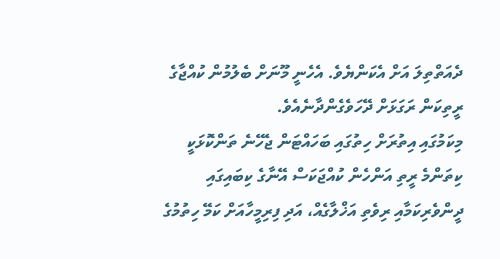ދެއަތްތިލަ އަށް އެކަންޔެވެ. އެހެނީ މޫނަށް ބެލުމުން ކުއްޖާގެ ރީތިކަން ރަގަޅަށް ދޭހަވެގެންދާނެއެވެ.
މިކަމުގައި އިތުރަށް ހިތުގައި ބަހައްޓަން ޖެހޭނެ ތަންކޮޅަކީ ކިތަންމެ ރީތި އަންހެން ކުއްޖަކަސް އޭނާގެ ކިބައިގައި ދީންވެރިކަމާއި ރިވެތި އަޚްލާގެއް، އަދި ފިރިމީހާއަށް ކަމޭ ހިތުމުގެ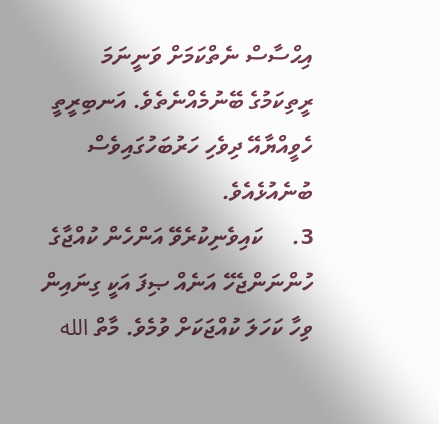އިޙްސާސް ނެތްކަމަށް ވަނީނަމަ ރީތިކަމުގެ ބޭނުމެއްނެތެވެ. އަނބިރީތީ ހެވީއްޔާއޭ ދިވެހި ހަރުބަހުގައިވެސް ބުނެއުޅެއެވެ.
3.     ކައިވެނިކުރެވޭ އަންހެން ކުއްޖާގެ ހުންނަންޖެހޭ އަނެއް ޞިފަ އަކީ ގިނައިން ވިހާ ކަހަލަ ކުއްޖަކަށް ވުމެވެ. މާތް الله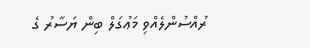ރުއްސުންލެއްވި މަޢުގަލް ބިން ޔަސާރު ގެ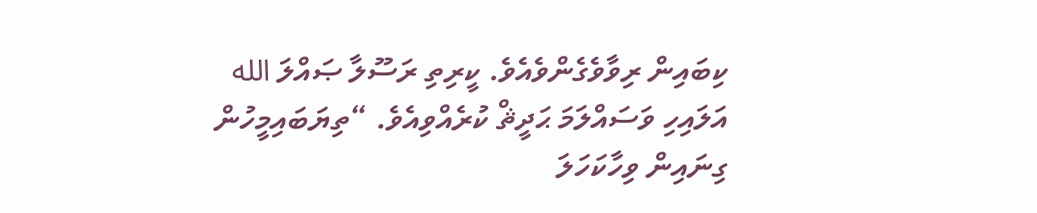ކިބައިން ރިވާވެގެންވެއެވެ. ކީރިތި ރަސޫލާ ޞައްލަ الله އަލައިހި ވަސައްލަމަ ޙަދީޘް ކުރެއްވިއެވެ. “ތިޔަބައިމީހުން ގިނައިން ވިހާކަހަލަ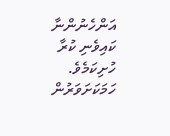އަންހެނުންނާ ކައިވެނި ކުރާ ހުށިކަމެވެ. ހަމަކަށަވަރުން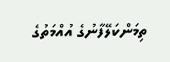ތިމަންކަލޭފާނުގެ އުއްމަތުގެ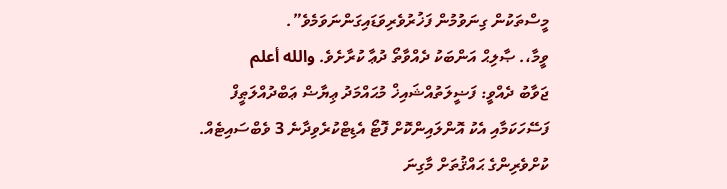މީސްތަކުން ގިނަވުމުން ފަޚުރުވެރިވަޑައިގަންނަވަމެވެ”.
ވީމާ،. ޞާލިޙް އަންބަކު ދެއްވާތޯ ދުޢާ ކުރާށެވެ. والله أعلم
ޖަވާބު ދެއްވީ: ފަޟީލަތުއްޝައިޚް މުޙައްމަދު ޢިޔާޟް ޢަބްދުއްލަޠީފް
ފަސޭހަކަމާއި އެކު އޮންލައިންކޮށް ފޮޓޯ އެޑިޓްކުރެވިދާނެ 3 ވެބްސައިޓެއް.
ކުށްވެރިންގެ ޙައްޤުތަށް މާގިނަ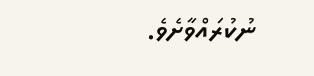ނުކުރައްވާށެވެ.